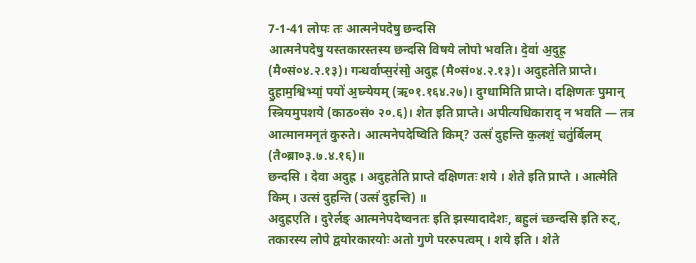7-1-41 लोपः तः आत्मनेपदेषु छन्दसि
आत्मनेपदेषु यस्तकारस्तस्य छन्दसि विषये लोपो भवति। दे॒वा॑ अ॒दुह्र॒ (मै०सं०४.२.१३)। गन्धर्वाप्स॒र॑सो॒ अदुह्र (मै०सं०४.२.१३)। अदुहतेति प्राप्ते। दु॒हाम॒श्विभ्यां॒ पयो॑ अ॒घ्न्येयम् (ऋ०१.१६४.२७)। दुग्धामिति प्राप्ते। दक्षिणतः पुमान् स्त्रियमुपशये (काठ०सं० २०.६)। शेत इति प्राप्ते। अपीत्यधिकाराद् न भवति — तत्र आत्मानमनृतं कुरुते। आत्मनेपदेष्विति किम्? उत्सं॑ दुहन्ति क॒लशं॒ चतु॑र्बिलम् (तै०ब्रा०३.७.४.१६)॥
छन्दसि । देवा अदुह्र । अदुहतेति प्राप्ते दक्षिणतः शये । शेते इति प्राप्ते । आत्मेति किम् । उत्सं दुहन्ति (उत्सं॑ दुहन्ति) ॥
अदुह्रएति । दुरेर्लङ् आत्मनेपदेष्वनतः इति झस्यादादेशः, बहुलं च्छन्दसि इति रुट्, तकारस्य लोपे द्वयोरकारयोः अतो गुणे पररुपत्वम् । शये इति । शेते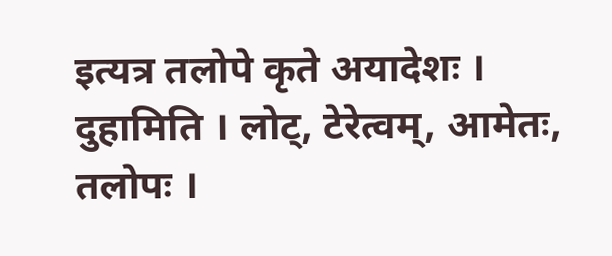इत्यत्र तलोपे कृते अयादेशः । दुहामिति । लोट्, टेरेत्वम्, आमेतः, तलोपः ।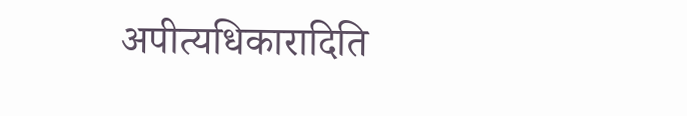अपीत्यधिकारादिति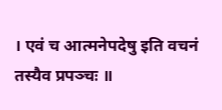। एवं च आत्मनेपदेषु इति वचनं तस्यैव प्रपञ्चः ॥